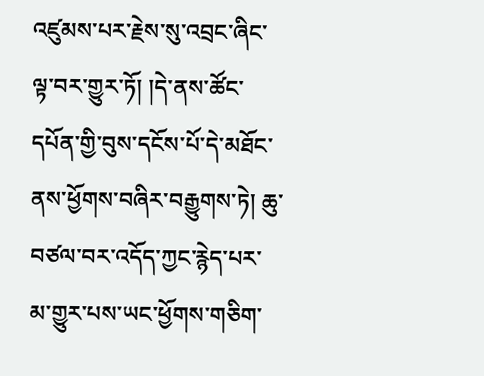འཛུམས་པར་རྗེས་སུ་འབྲང་ཞིང་ལྟ་བར་གྱུར་ཏོ། །དེ་ནས་ཚོང་དཔོན་གྱི་བུས་དངོས་པོ་དེ་མཐོང་ནས་ཕྱོགས་བཞིར་བརྒྱུགས་ཏེ། ཆུ་བཙལ་བར་འདོད་ཀྱང་རྙེད་པར་མ་གྱུར་པས་ཡང་ཕྱོགས་གཅིག་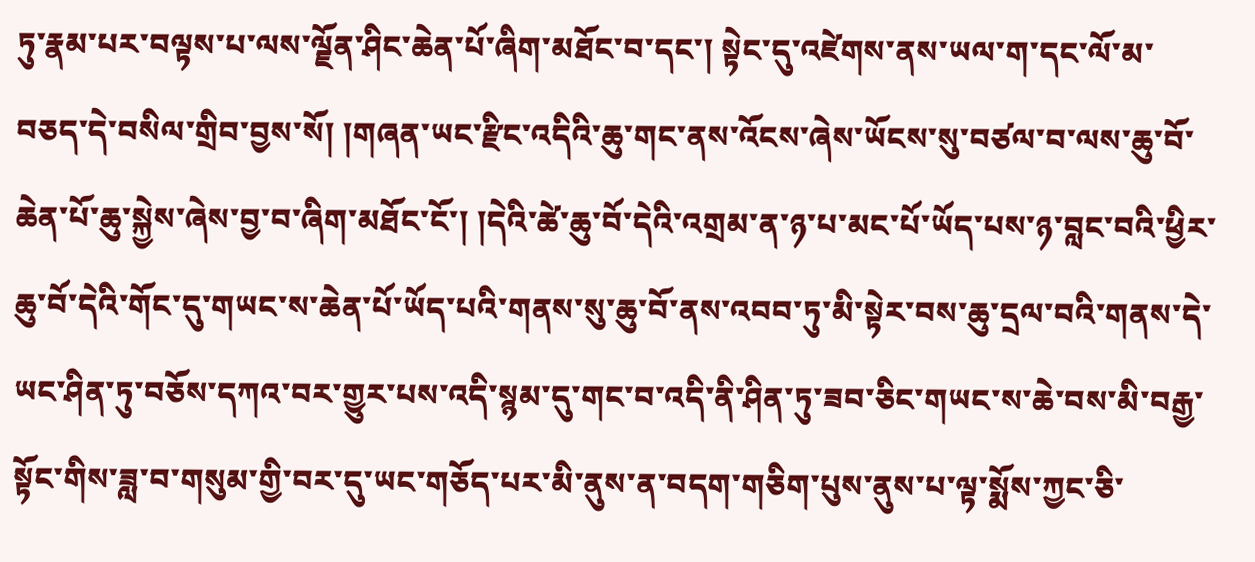ཏུ་རྣམ་པར་བལྟས་པ་ལས་ལྗོན་ཤིང་ཆེན་པོ་ཞིག་མཐོང་བ་དང་། སྟེང་དུ་འཛེགས་ནས་ཡལ་ག་དང་ལོ་མ་བཅད་དེ་བསིལ་གྲིབ་བྱས་སོ། །གཞན་ཡང་རྫིང་འདིའི་ཆུ་གང་ནས་འོངས་ཞེས་ཡོངས་སུ་བཙལ་བ་ལས་ཆུ་བོ་ཆེན་པོ་ཆུ་སྐྱེས་ཞེས་བྱ་བ་ཞིག་མཐོང་ངོ་། །དེའི་ཚེ་ཆུ་བོ་དེའི་འགྲམ་ན་ཉ་པ་མང་པོ་ཡོད་པས་ཉ་བླང་བའི་ཕྱིར་ཆུ་བོ་དེའི་གོང་དུ་གཡང་ས་ཆེན་པོ་ཡོད་པའི་གནས་སུ་ཆུ་བོ་ནས་འབབ་ཏུ་མི་སྟེར་བས་ཆུ་དྲལ་བའི་གནས་དེ་ཡང་ཤིན་ཏུ་བཅོས་དཀའ་བར་གྱུར་པས་འདི་སྙམ་དུ་གང་བ་འདི་ནི་ཤིན་ཏུ་ཟབ་ཅིང་གཡང་ས་ཆེ་བས་མི་བརྒྱ་སྟོང་གིས་ཟླ་བ་གསུམ་གྱི་བར་དུ་ཡང་གཅོད་པར་མི་ནུས་ན་བདག་གཅིག་པུས་ནུས་པ་ལྟ་སྨོས་ཀྱང་ཅི་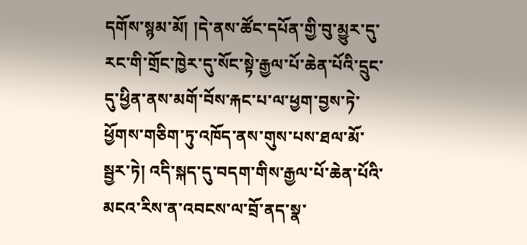དགོས་སྙམ་མོ། །དེ་ནས་ཚོང་དཔོན་གྱི་བུ་མྱུར་དུ་རང་གི་གྲོང་ཁྱེར་དུ་སོང་སྟེ་རྒྱལ་པོ་ཆེན་པོའི་དྲུང་དུ་ཕྱིན་ནས་མགོ་བོས་རྐང་པ་ལ་ཕྱག་བྱས་ཏེ་ཕྱོགས་གཅིག་ཏུ་འཁོད་ནས་གུས་པས་ཐལ་མོ་སྦྱར་ཏེ། འདི་སྐད་དུ་བདག་གིས་རྒྱལ་པོ་ཆེན་པོའི་མངའ་རིས་ན་འབངས་ལ་བྲོ་ནད་སྣ་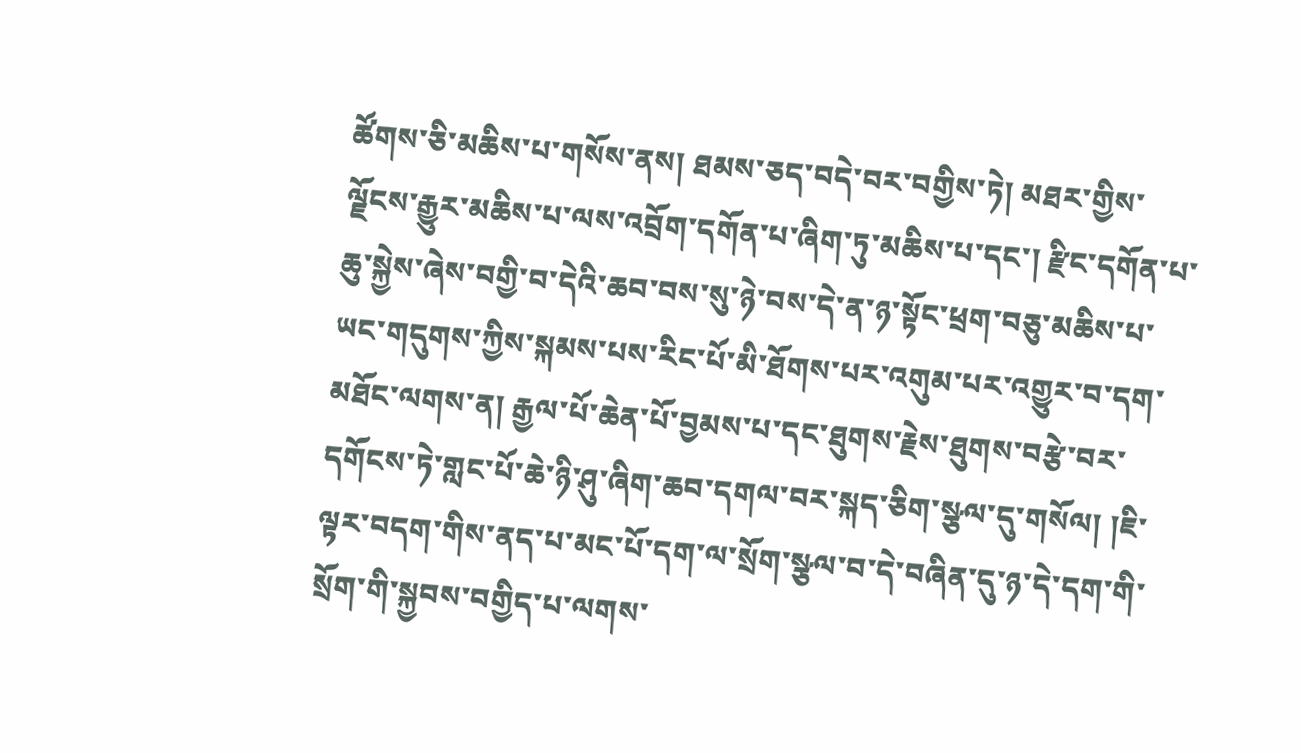ཚོགས་ཅི་མཆིས་པ་གསོས་ནས། ཐམས་ཅད་བདེ་བར་བགྱིས་ཏེ། མཐར་གྱིས་ལྗོངས་རྒྱུར་མཆིས་པ་ལས་འབྲོག་དགོན་པ་ཞིག་ཏུ་མཆིས་པ་དང་། རྫིང་དགོན་པ་ཆུ་སྐྱེས་ཞེས་བགྱི་བ་དེའི་ཆབ་བས་སུ་ཉེ་བས་དེ་ན་ཉ་སྟོང་ཕྲག་བཅུ་མཆིས་པ་ཡང་གདུགས་ཀྱིས་སྐམས་པས་རིང་པོ་མི་ཐོགས་པར་འགུམ་པར་འགྱུར་བ་དག་མཐོང་ལགས་ན། རྒྱལ་པོ་ཆེན་པོ་བྱམས་པ་དང་ཐུགས་རྗེས་ཐུགས་བརྩེ་བར་དགོངས་ཏེ་གླང་པོ་ཆེ་ཉི་ཤུ་ཞིག་ཆབ་དགལ་བར་སྐད་ཅིག་སྩལ་དུ་གསོལ། །ཇི་ལྟར་བདག་གིས་ནད་པ་མང་པོ་དག་ལ་སྲོག་སྩལ་བ་དེ་བཞིན་དུ་ཉ་དེ་དག་གི་སྲོག་གི་སྐྱབས་བགྱིད་པ་ལགས་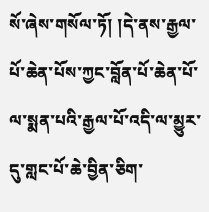སོ་ཞེས་གསོལ་ཏོ། །དེ་ནས་རྒྱལ་པོ་ཆེན་པོས་ཀྱང་བློན་པོ་ཆེན་པོ་ལ་སྨན་པའི་རྒྱལ་པོ་འདི་ལ་མྱུར་དུ་གླང་པོ་ཆེ་བྱིན་ཅིག་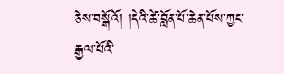ཅེས་བསྒོའོ། །དེའི་ཚེ་བློན་པོ་ཆེན་པོས་ཀྱང་རྒྱལ་པོའི་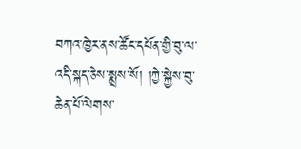བཀའ་ཁྱེར་ནས་ཚོང་དཔོན་གྱི་བུ་ལ་འདི་སྐད་ཅེས་སྨྲས་སོ། །ཀྱེ་སྐྱེས་བུ་ཆེན་པོ་ལེགས་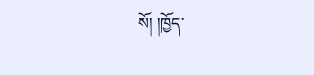སོ། །ཁྱོད་